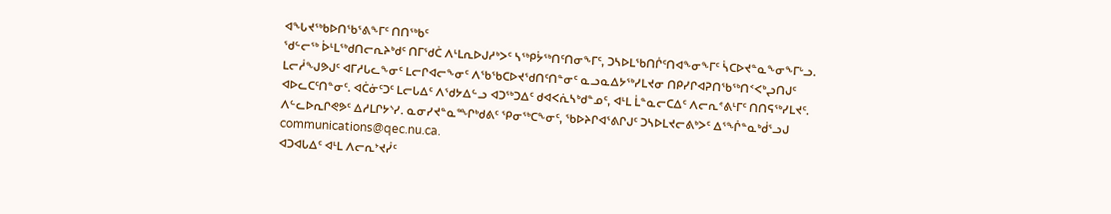ᐊᖓᔪᖅᑲᐅᑎᖃᕐᕕᖕᒥᑦ ᑎᑎᖅᑲᑦ
ᖁᓪᓕᖅ ᐆᒻᒪᖅᑯᑎᓕᕆᔨᒃᑯᑦ ᑎᒥᖁᑖ ᐱᒻᒪᕆᐅᒍᓱᒃᐳᑦ ᓴᖅᑭᔮᖅᑎᑦᑎᓂᖕᒥᑦ, ᑐᓴᐅᒪᖃᑎᒌᑦᑎᐊᖕᓂᖕᒥᑦ ᓵᑕᐅᔪᓐᓇᖕᓂᖕᒥᒡᓗ. ᒪᓕᓲᖑᕗᒍᑦ ᐊᒥᓱᒐᓚᖕᓂᑦ ᒪᓕᒋᐊᓕᖕᓂᑦ ᐱᖃᖃᑕᐅᔪᖁᑎᑦᑎᓐᓂᑦ ᓇᓗᓇᐃᔭᖅᓯᒪᔪᓂ ᑎᑭᓯᒋᐊᕈᑎᖃᖅᑎᑉᐸᒃᖢᑎᒍᑦ ᐊᐅᓚᑕᑦᑎᓐᓂᑦ. ᐊᑖᓃᑦᑐᑦ ᒪᓕᒐᐃᑦ ᐱᖁᔭᐃᓪᓗ ᐊᑐᖅᑐᐃᑦ ᑯᐊᐸᕇᓴᒃᑯᓐᓄᑦ, ᐊᒻᒪ ᒫᓐᓇᓕᑕᐃᑦ ᐱᓕᕆᕝᕕᒻᒥᑦ ᑎᑎᕋᖅᓯᒪᔪᑦ.
ᐱᓪᓚᐅᕆᒋᕙᕗᑦ ᐃᓱᒪᒋᔭᔅᓯ. ᓇᓂᓯᔪᓐᓇᙱᒃᑯᕕᑦ ᕿᓂᖅᑕᖕᓂᑦ, ᖃᐅᔨᒋᐊᕐᕕᒋᒍᑦ ᑐᓴᐅᒪᔪᓕᕕᒃᐳᑦ ᐃᕐᖐᓐᓇᒃᑰᕐᓗᒍ communications@qec.nu.ca.
ᐊᑐᐊᒐᐃᑦ ᐊᒻᒪ ᐱᓕᕆᔾᔪᓰᑦ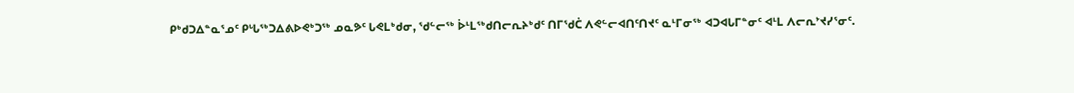ᑭᒃᑯᑐᐃᓐᓇᕐᓄᑦ ᑭᒡᒐᖅᑐᐃᕕᐅᕙᒃᑐᖅ ᓄᓇᕗᑦ ᒐᕙᒪᒃᑯᓂ, ᖁᓪᓕᖅ ᐆᒻᒪᖅᑯᑎᓕᕆᔨᒃᑯᑦ ᑎᒥᖁᑖ ᐱᕙᓪᓕᐊᑎᑦᑎᔪᑦ ᓇᒻᒥᓂᖅ ᐊᑐᐊᒐᒥᓐᓂᑦ ᐊᒻᒪ ᐱᓕᕆᔾᔪᓯᕐᓂᑦ.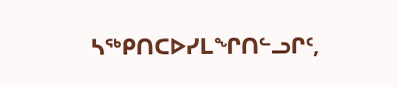ᓴᖅᑭᑎᑕᐅᓯᒪᖏᑎᓪᓗᒋᑦ,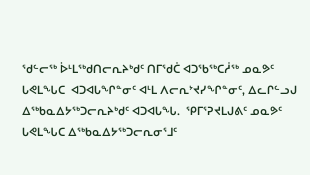ᖁᓪᓕᖅ ᐆᒻᒪᖅᑯᑎᓕᕆᔨᒃᑯᑦ ᑎᒥᖁᑖ ᐊᑐᖃᖅᑕᓲᖅ ᓄᓇᕗᑦ ᒐᕙᒪᖓᑕ  ᐊᑐᐊᒐᖏᓐᓂᑦ ᐊᒻᒪ ᐱᓕᕆᔾᔪᓯᖏᓐᓂᑦ, ᐃᓚᒋᓪᓗᒍ ᐃᖅᑲᓇᐃᔭᖅᑐᓕᕆᔨᒃᑯᑦ ᐊᑐᐊᒐᖓ.  ᕿᒥᕐᕈᔪᒪᒍᕕᑦ ᓄᓇᕗᑦ ᒐᕙᒪᖓᑕ ᐃᖅᑲᓇᐃᔭᖅᑐᓕᕆᓂᕐᒧᑦ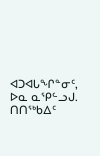ᐊᑐᐊᒐᖏᓐᓂᑦ, ᐅᓇ ᓇᕿᓪᓗᒍ.
ᑎᑎᖅᑲᐃᑦ